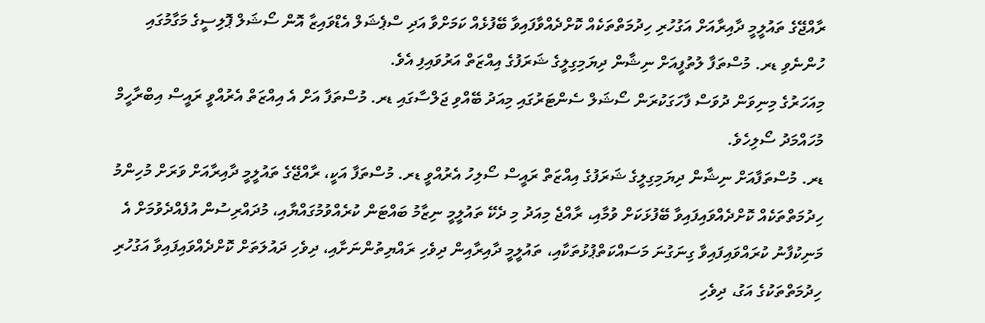ރާއްޖޭގެ ތައުލީމީ ދާއިރާއަށް އަގުހުރި ހިދުމަތްތަކެއް ކޮށްދެއްވާފައިވާ ބޭފުޅެއް ކަމަށްވާ އަދި ސްޕެޝަލް އެޑްވައިޒާ އޮން ސޯޝަލް ޕޮލިސީގެ މަގާމުގައި ހުންނެވި ޑރ. މުސްތަފާ ލުތުފީއަށް ނިޝާން ދިޔަމިގިލީގެ ޝަރަފުގެ އިއްޒަތް އަރުވައިފި އެވެ.
މިއަހަރުގެ މިނިވަން ދުވަސް ފާހަގަކުރަން ސޯޝަލް ސެންޓަރުގައި މިއަދު ބޭއްވި ޖަލްސާގައި ޑރ. މުސްތަފާ އަށް އެ އިއްޒަތް އެރުއްވީ ރައީސް އިބްރާހީމް މުހައްމަދު ސޯލިހެވެ.
ޑރ. މުސްތަފާއަށް ނިޝާން ދިޔަމިގިލީގެ ޝަރަފުގެ އިއްޒަތް ރައީސް ސޯލިހު އެރުއްވީ ޑރ. މުސްތަފާ އަކީ، ރާއްޖޭގެ ތައުލީމީ ދާއިރާއަށް ވަރަށް މުހިންމު ހިދުމަތްތަކެއް ކޮށްދެއްވައިފައިވާ ބޭފުޅަކަށް ވުމާއި، ރާއްޖެ މިއަދު މި ދެކޭ ތައުލީމީ ނިޒާމު ބައްޓަން ކުރެއްވުމުގައްޔާއި، މުދައްރިސުން އުފެއްދެވުމަށް އެ މަނިކުފާނު ކުރައްވައިފައިވާ ގިނަގުނަ މަސައްކަތްޕުޅުތަކާއި، ތައުލީމީ ދާއިރާއިން ދިވެހި ރައްޔިތުންނަށާއި، ދިވެހި ދައުލަތަށް ކޮށްދެއްވައިފައިވާ އަގުހުރި ހިދުމަތްތަކުގެ އަގު، ދިވެހި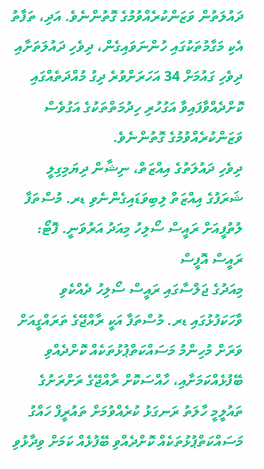ދައުލަތުން ވަޒަންކުރެއްވުމުގެ ގޮތުންނެވެ. އަދި، ތަފާތު އެކި މަގާމުތަކުގައި ހުންނަވައިގެން، ދިވެހި ދައުލަތަށާއި ދިވެހި ގައުމަށް 34 އަހަރަށްވުރެ ދިގު މުއްދަތެއްގައި ކޮށްދެއްވާފައިވާ އަގުހުރި ހިދުމަތްތަކުގެ އަގުވެސް ވަޒަންކުރެއްވުމުގެ ގޮތުންނެވެ.
ދިވެހި ދައުލަތުގެ އިއްޒަތް، ނިޝާން ދިޔަމިގިލީ ޝަރަފުގެ އިއްޒަތް ލިބިވަޑައިގެންނެވި ޑރ. މުސްތަފާ ލުތުފީއަށް ރައީސް ސޯލިހު މިއަދު އަރުވަނީ. ފޮޓޯ: ރައީސް އޮފީސް
މިއަދުގެ ޖަލްސާގައި ރައީސް ސޯލިހު ދެއްކެވި ވާހަކަފުޅުގައި ޑރ. މުސްތަފާ އަކީ ރާއްޖޭގެ ތަރައްގީއަށް ވަރަށް މުހިންމު މަސައްކަތްޕުޅުތަކެއް ކޮށްދެއްވި ބޭފުޅެއްކަމަށާއި، ހާއްސަކޮށް ރާއްޖޭގެ ރަށްރަށުގެ ތައުލީމީ ހާލަތު ރަނގަޅު ކުރެއްވުމަށް ތައުރީފް ހައްގު މަސައްކަތްޕުޅުތަކެއް ކޮށްދެއްވި ބޭފުޅެއް ކަމަށް ވިދާޅުވި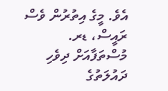އެވެ. މީގެ އިތުރުން ވެސް ރައީސް، ޑރ. މުސްތަފާއަށް ދިވެހި ދައުލަތުގެ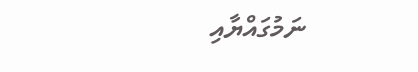ނަމުގައްޔާއި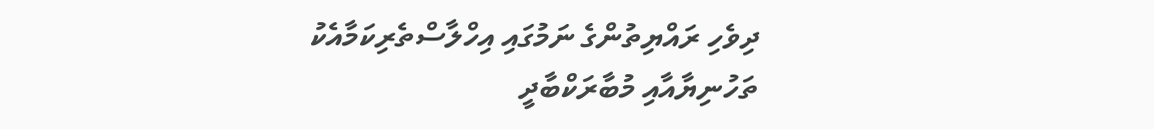ދިވެހި ރައްޔިތުންގެ ނަމުގައި އިހްލާސްތެރިކަމާއެކު ތަހުނިޔާއާއި މުބާރަކްބާދީ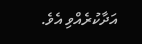އަދާކުރެއްވި އެވެ.